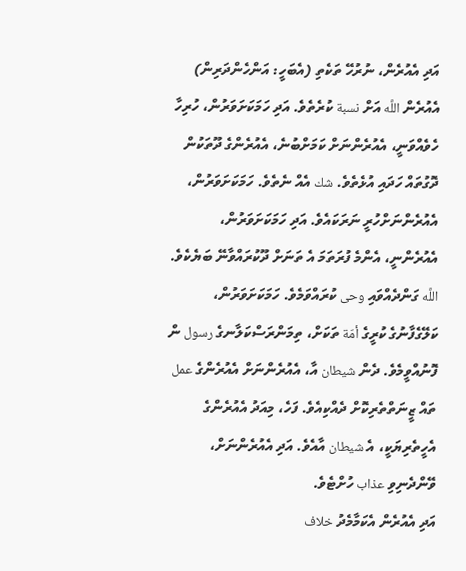އަދި އެއުރެން، ނުރުހޭ ތަކެތި (އެބަހީ: އަންހެންދަރިން) އެއުރެން اللَّه އަށް نسبة ކުރެތެވެ. އަދި ހަމަކަށަވަރުން، ހުރިހާ ހެވެއްވަނީ، އެއުރެންނަށް ކަމަށްބުނެ، އެއުރެންގެ ދޫތަކުން ދޮގުތައް ހަދައި އުޅެތެވެ. شك އެއް ނެތެވެ. ހަމަކަށަވަރުން، އެއުރެންނަށްހުރީ ނަރަކައެވެ. އަދި ހަމަކަށަވަރުން، އެއުރެންނީ، އެންމެ ފުރަތަމަ އެ ތަނަށް ދޫކުރައްވާނޭ ބަޔެކެވެ.
اللَّه ގަންދެއްވައި وحى ކުރައްވަމެވެ. ހަމަކަށަވަރުން، ކަލޭގެފާނުގެ ކުރީގެ أمّة ތަކަށް، ތިމަންރަސްކަލާނގެ رسول ން ފޮނުއްވީމެވެ. ދެން شيطان އާ، އެއުރެންނަށް އެއުރެންގެ عمل ތައް ޒީނަތްތެރިކޮށް ދެއްކިއެވެ. ފަހެ، މިއަދު އެއުރެންގެ އެހީތެރިޔަކީ، އެ شيطان އާއެވެ. އަދި އެއުރެންނަށް، ވޭންދެނިވި عذاب ހުށްޓެވެ.
އަދި އެއުރެން އެކަމާމެދު خلاف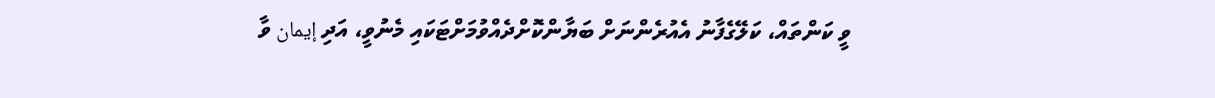ވީ ކަންތައް، ކަލޭގެފާނު އެއުރެންނަށް ބަޔާންކޮށްދެއްވުމަށްޓަކައި މެނުވީ، އަދި إيمان ވާ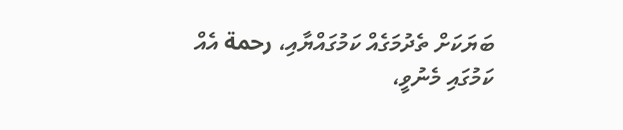ބަޔަކަށް ތެދުމަގެއް ކަމުގައްޔާއި، رحمة އެއް ކަމުގައި މެނުވީ،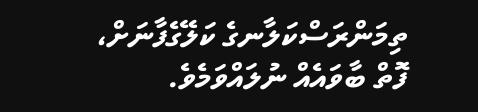ތިމަންރަސްކަލާނގެ ކަލޭގެފާނަށް، ފޮތް ބާވައެއް ނުލައްވަމެވެ.